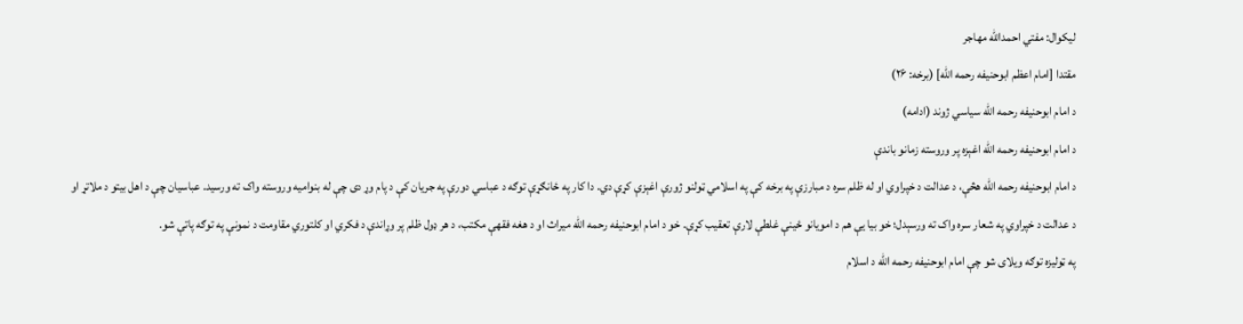لیکوال: مفتي احمدالله مهاجر
مقتدا [امام اعظم ابوحنیفه رحمه الله] (برخه: ۲۶)
د امام ابوحنيفه رحمه الله سیاسي ژوند (ادامه)
د امام ابوحنيفه رحمه الله اغېزه پر وروسته زمانو باندې
د امام ابوحنيفه رحمه الله هڅې، د عدالت د خپراوي او له ظلم سره د مبارزې په برخه کې په اسلامي ټولنو ژورې اغېزې کړې دي. دا کار په ځانګړې توګه د عباسي دورې په جریان کې د پام وړ دی چې له بنوامیه وروسته واک ته ورسید. عباسيان چې د اهل بيتو د ملاتړ او د عدالت د خپراوي په شعار سره واک ته ورسېدل؛ خو بیا یې هم د امویانو ځینې غلطې لارې تعقیب کړې. خو د امام ابوحنيفه رحمه الله ميراث او د هغه فقهې مکتب، د هر ډول ظلم پر وړاندې د فکري او کلتوري مقاومت د نمونې په توګه پاتې شو.
په ټوليزه توګه ويلاى شو چې امام ابوحنيفه رحمه الله د اسلام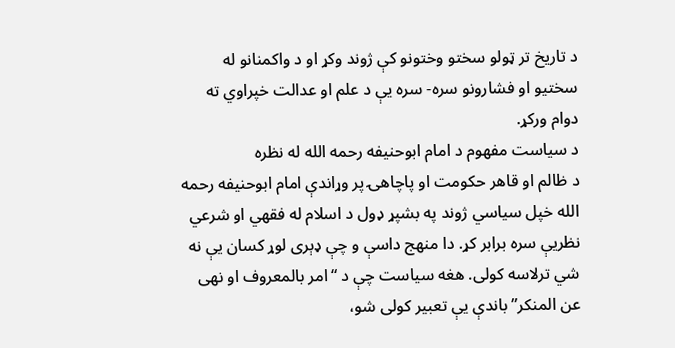د تاريخ تر ټولو سختو وختونو کې ژوند وکړ او د واکمنانو له سختيو او فشارونو سره- سره يې د علم او عدالت خپراوي ته دوام ورکړ.
د سیاست مفهوم د امام ابوحنیفه رحمه الله له نظره
د ظالم او قاهر حکومت او پاچاهۍ پر وړاندې امام ابوحنیفه رحمه الله خپل سیاسي ژوند په بشپړ ډول د اسلام له فقهي او شرعي نظریې سره برابر کړ. دا منهج داسې و چې ډېری لوړ کسان یې نه شي ترلاسه کولی. هغه سیاست چې د “امر بالمعروف او نهی عن المنکر” باندې یې تعبیر کولی شو،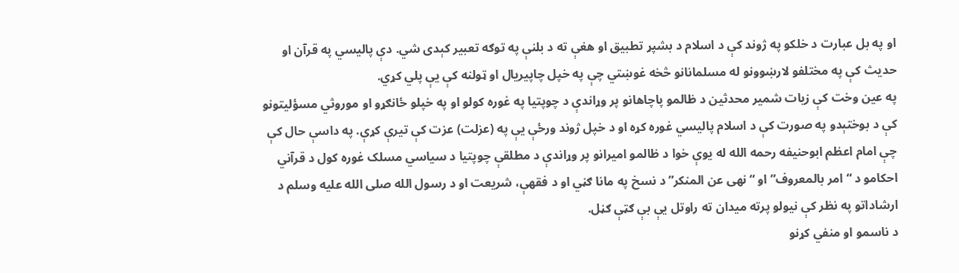او په بل عبارت د خلکو په ژوند کې د اسلام د بشپړ تطبیق او هغې ته د بلنې په توګه تعبیر کېدی شي. دې پالیسي په قرآن او حدیث کې په مختلفو لارښوونو له مسلمانانو څخه غوښتي چې په خپل چاپیریال او ټولنه کې یې پلي کړي.
په عین وخت کې زیات شمیر محدثین د ظالمو پاچاهانو پر وړاندې د چوپتیا په غوره کولو او په خپلو ځانګړو او موروثي مسؤلیتونو کې د بوختېدو په صورت کې د اسلام پالیسي غوره کړه او د خپل ژوند ورځې یې په (عزلت) عزت کې تیرې کړې. په داسې حال کې چې امام اعظم ابوحنیفه رحمه الله له یوې خوا د ظالمو امیرانو پر وړاندې د مطلقې چوپتیا د سیاسي مسلک غوره کول د قرآني احکامو د “امر بالمعروف” او “نهی عن المنکر” د نسخ په مانا ګڼي او د فقهې، شريعت او د رسول الله صلی الله عليه وسلم د ارشاداتو په نظر کې نیولو پرته ميدان ته راوتل یې بې ګټې ګڼل.
د ناسمو او منفي کړنو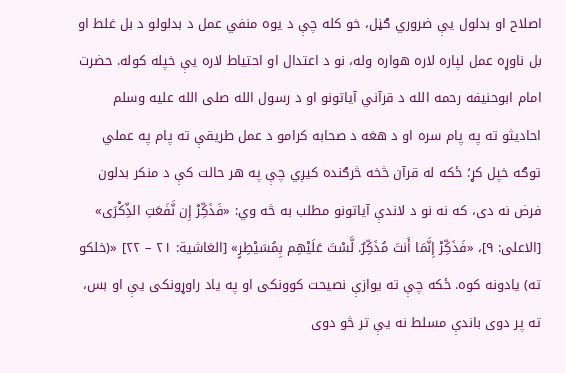اصلاح او بدلول يې ضروري ګڼل، خو کله چې د يوه منفي عمل د بدلولو د بل غلط او بل ناوړه عمل لپاره لاره هواره وله، نو د اعتدال او احتياط لاره يې خپله کوله. حضرت امام ابوحنيفه رحمه الله د قرآني آیاتونو او د رسول الله صلى الله عليه وسلم احاديثو ته په پام سره او د هغه د صحابه کرامو د عمل طریقې ته پام په عملي توګه خپل کړ؛ ځکه له قرآن څخه څرګنده کیږي چې په هر حالت کې د منکر بدلون فرض نه دی، که نه نو د لاندې آیاتونو مطلب به څه وي: «فَذَكِّرْ إِن نَّفَعَتِ الذِّكْرَى» [الاعلی: ۹]، «فَذَكِّرْ إِنَّمَا أَنتَ مُذَكِّرٌ. لَّسْتَ عَلَيْهِم بِمُسَيْطِرٍ» [الغاشیة: ۲۱ – ۲۲] «(خلکو ته) یادونه کوه. ځکه چې ته یوازې نصیحت کوونکی او په یاد راوړونکی یې او بس، ته پر دوی باندې مسلط نه یې تر څو دوی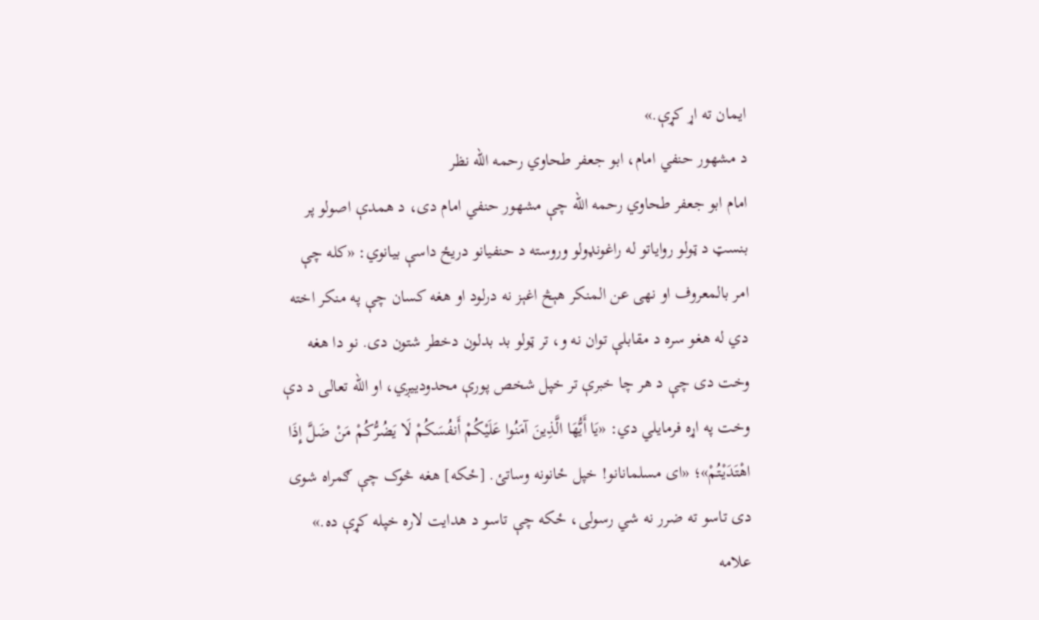ایمان ته اړ کړې.»
د مشهور حنفي امام، ابو جعفر طحاوي رحمه الله نظر
امام ابو جعفر طحاوي رحمه الله چې مشهور حنفي امام دی، د همدې اصولو پر بنسټ د ټولو رواياتو له راغونډولو وروسته د حنفيانو دريځ داسې بيانوي: «کله چې امر بالمعروف او نهی عن المنکر هېڅ اغېز نه درلود او هغه کسان چې په منکر اخته دي له هغو سره د مقابلې توان نه و، تر ټولو بد بدلون دخطر شتون دی. نو دا هغه وخت دی چې د هر چا خبرې تر خپل شخص پورې محدودییږي، او الله تعالی د دې وخت په اړه فرمایلي دي: «يَا أَيُّهَا الَّذِينَ آمَنُوا عَلَيْكُمْ أَنفُسَكُمْ لَا يَضُرُّكُمْ مَنْ ضَلَّ إِذَا اهْتَدَيْتُمْ»؛ «ای مسلمانانو! خپل ځانونه وساتئ. [ځکه] هغه څوک چې ګمراه شوی دی تاسو ته ضرر نه شي رسولی، ځکه چې تاسو د هدایت لاره خپله کړې ده.»
علامه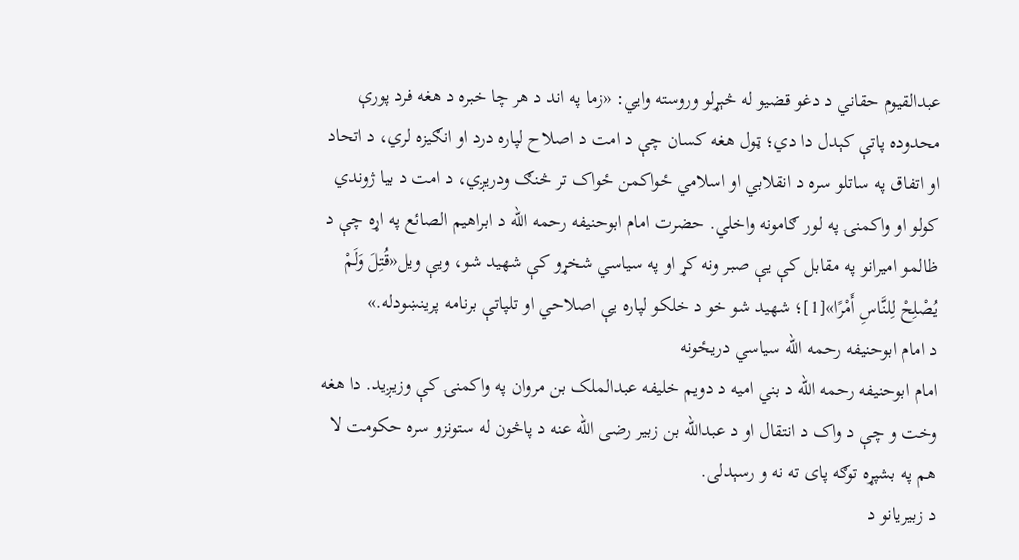عبدالقيوم حقاني د دغو قضيو له څېړلو وروسته وايي: «زما په اند د هر چا خبره د هغه فرد پورې محدوده پاتې کېدل دا دي؛ ټول هغه کسان چې د امت د اصلاح لپاره درد او انګيزه لري، د اتحاد او اتفاق په ساتلو سره د انقلابي او اسلامي ځواکمن ځواک تر څنګ ودریږي، د امت د بیا ژوندي کولو او واکمنۍ په لور ګامونه واخلي. حضرت امام ابوحنیفه رحمه الله د ابراهیم الصائع په اړه چې د ظالمو امیرانو په مقابل کې یې صبر ونه کړ او په سیاسي شخړو کې شهید شو، ویې ویل«قُتِلَ وَلَمْ يُصْلِحْ لِلنَّاسِ أَمْرًا»[1]؛ شهید شو خو د خلکو لپاره یې اصلاحي او تلپاتې برنامه پرینښودله.»
د امام ابوحنیفه رحمه الله سیاسي دریځونه
امام ابوحنيفه رحمه الله د بني اميه د دويم خليفه عبدالملک بن مروان په واکمنۍ کې وزيږيد. دا هغه وخت و چې د واک د انتقال او د عبدالله بن زبیر رضی الله عنه د پاڅون له ستونزو سره حکومت لا هم په بشپړه توګه پای ته نه و رسېدلی.
د زبيريانو د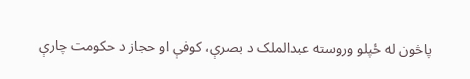پاڅون له ځپلو وروسته عبدالملک د بصرې، کوفې او حجاز د حکومت چارې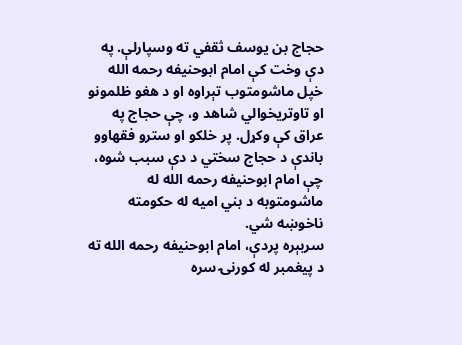حجاج بن يوسف ثقفي ته وسپارلې. په دې وخت کې امام ابوحنيفه رحمه الله خپل ماشومتوب تېراوه او د هغو ظلمونو او تاوتريخوالي شاهد و، چې حجاج په عراق کې وکړل. پر خلکو او سترو فقهاوو باندې د حجاج سختي د دې سبب شوه، چې امام ابوحنيفه رحمه الله له ماشومتوبه د بني اميه له حکومته ناخوښه شي.
سربېره پردې، امام ابوحنیفه رحمه الله ته د پیغمبر له کورنۍ سره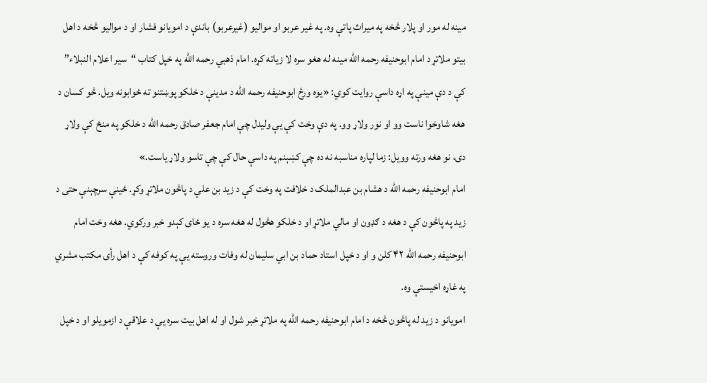مینه له مور او پلار څخه په میراث پاتې وه. په غیر عربو او موالیو (غیرعربو) باندې د امویانو فشار او د موالیو څخه د اهل بیتو ملاتړ د امام ابوحنیفه رحمه الله مینه له هغو سره لا زیاته کړه. امام ذهبي رحمه الله په خپل کتاب “سیر اعلام النبلاء” کې د دې مینې په اړه داسې روایت کوي: «یوه ورځ ابوحنیفه رحمه الله د مدینې د خلکو پوښتنو ته ځوابونه ویل. څو کسان د هغه شاوخوا ناست وو او نور ولاړ وو. په دې وخت کې يې وليدل چې امام جعفر صادق رحمه الله د خلکو په منځ کې ولاړ دی، نو هغه ورته وویل: زما لپاره مناسبه نه ده چې کښېنم په داسې حال کې چې تاسو ولاړ یاست.»
امام ابوحنیفه رحمه الله د هشام بن عبدالملک د خلافت په وخت کې د زید بن علي د پاڅون ملاتړ وکړ. ځینې سرچېنې حتی د زید په پاڅون کې د هغه د ګډون او مالي ملاتړ او د خلکو هڅول له هغه سره د یو ځای کېدو خبر ورکوي. هغه وخت امام ابوحنیفه رحمه الله ۴۲ کلن و او د خپل استاد حماد بن ابي سلیمان له وفات وروسته یې په کوفه کې د اهل رأی مکتب مشري په غاړه اخیستې وه.
امويانو د زيد له پاڅون څخه د امام ابوحنيفه رحمه الله په ملاتړ خبر شول او له اهل بيت سره يې د علاقې د ازمويلو او د خپل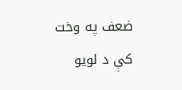ضعف په وخت کې د لويو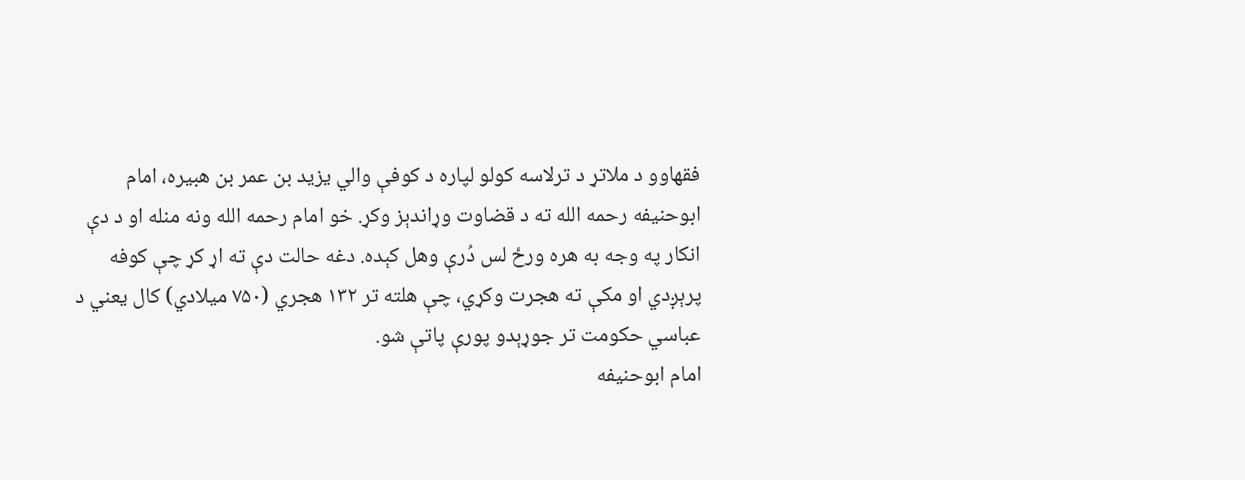فقهاوو د ملاتړ د ترلاسه کولو لپاره د کوفې والي يزيد بن عمر بن هبيره، امام ابوحنيفه رحمه الله ته د قضاوت وړاندېز وکړ. خو امام رحمه الله ونه منله او د دې انکار په وجه به هره ورځ لس دُرې وهل کېده. دغه حالت دې ته اړ کړ چې کوفه پرېږدي او مکې ته هجرت وکړي، چې هلته تر ۱۳۲ هجري (۷۵۰ میلادي) کال یعني د عباسي حکومت تر جوړېدو پورې پاتې شو.
امام ابوحنیفه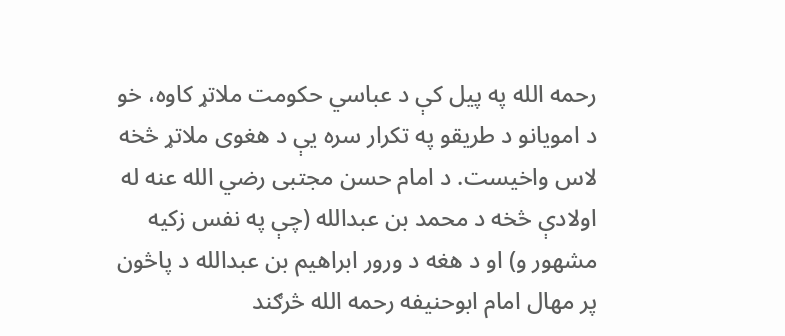رحمه الله په پیل کې د عباسي حکومت ملاتړ کاوه، خو د امویانو د طریقو په تکرار سره یې د هغوی ملاتړ څخه لاس واخیست. د امام حسن مجتبی رضي الله عنه له اولادې څخه د محمد بن عبدالله (چې په نفس زکیه مشهور و) او د هغه د ورور ابراهیم بن عبدالله د پاڅون پر مهال امام ابوحنیفه رحمه الله څرګند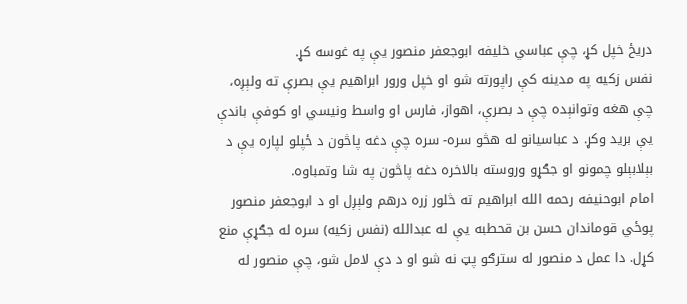دریځ خپل کړ، چې عباسي خلیفه ابوجعفر منصور یې په غوسه کړ.
نفس زکيه په مدينه کې راپورته شو او خپل ورور ابراهيم يې بصرې ته ولېږه، چې هغه وتوانېده چې د بصرې، اهواز، فارس او واسط ونیسي او کوفې باندې یې بريد وکړ. د عباسيانو له هڅو سره- سره چې دغه پاڅون د ځپلو لپاره یې د بېلابېلو چمونو او جګړو وروسته بالاخره دغه پاڅون په شا وتمباوه.
امام ابوحنيفه رحمه الله ابراهيم ته څلور زره درهم ولېږل او د ابوجعفر منصور پوځي قوماندان حسن بن قحطبه يې له عبدالله (نفس زکيه) سره له جګړې منع کړل. دا عمل د منصور له سترګو پټ نه شو او د دې لامل شو، چې منصور له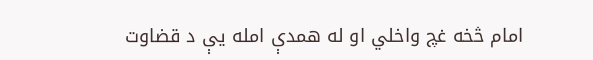امام څخه غچ واخلي او له همدې امله یې د قضاوت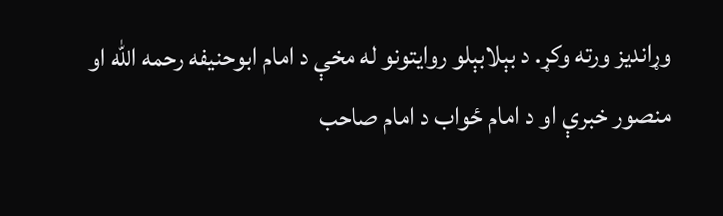وړاندیز ورته وکړ. د بېلابېلو روايتونو له مخې د امام ابوحنيفه رحمه الله او منصور خبرې او د امام ځواب د امام صاحب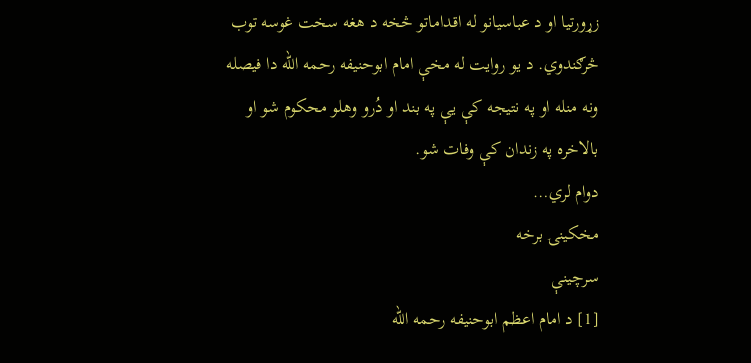زړورتيا او د عباسيانو له اقداماتو څخه د هغه سخت غوسه توب څرګندوي. د يو روايت له مخې امام ابوحنيفه رحمه الله دا فيصله ونه منله او په نتيجه کې يې په بند او دُرو وهلو محکوم شو او بالاخره په زندان کې وفات شو.
دوام لري…
مخکینۍ برخه
سرچینې
[1] د امام اعظم ابوحنیفه رحمه الله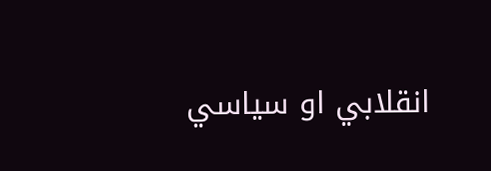انقلابي او سیاسي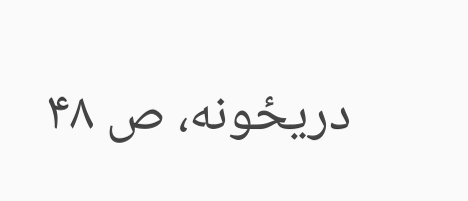دریځونه، ص ۴۸